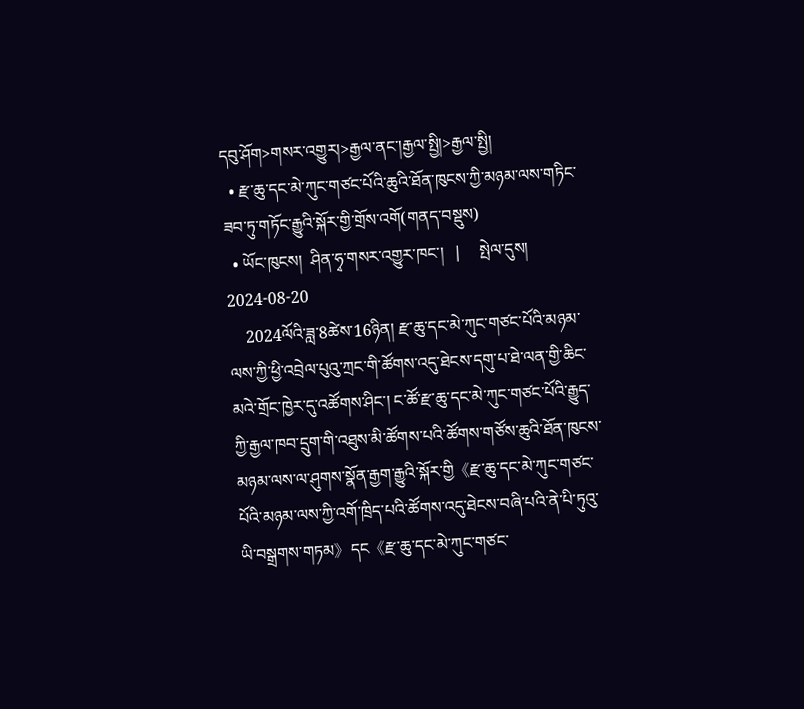དབུ་ཤོག>གསར་འགྱུར།>རྒྱལ་ནང་།རྒྱལ་སྤྱི།>རྒྱལ་སྤྱི།
  • རྫ་ཆུ་དང་མེ་ཀུང་གཙང་པོའི་ཆུའི་ཐོན་ཁུངས་ཀྱི་མཉམ་ལས་གཏིང་ཟབ་ཏུ་གཏོང་རྒྱུའི་སྐོར་གྱི་གྲོས་འགོ(གནད་བསྡུས)
  • ཡོང་ཁུངས།  ཤིན་ཧྭ་གསར་འགྱུར་ཁང་།   |     སྤེལ་དུས།  2024-08-20
    2024ལོའི་ཟླ་8ཚེས་16ཉིན། རྫ་ཆུ་དང་མེ་ཀུང་གཙང་པོའི་མཉམ་ལས་ཀྱི་ཕྱི་འབྲེལ་པུའུ་ཀྲང་གི་ཚོགས་འདུ་ཐེངས་དགུ་པ་ཐེ་ལན་གྱི་ཆིང་མའེ་གྲོང་ཁྱེར་དུ་འཚོགས་ཤིང་། ང་ཚོ་རྫ་ཆུ་དང་མེ་ཀུང་གཙང་པོའི་རྒྱུད་ཀྱི་རྒྱལ་ཁབ་དྲུག་གི་འཐུས་མི་ཚོགས་པའི་ཚོགས་གཙོས་ཆུའི་ཐོན་ཁུངས་མཉམ་ལས་ལ་ཤུགས་སྣོན་རྒྱག་རྒྱུའི་སྐོར་གྱི《རྫ་ཆུ་དང་མེ་ཀུང་གཙང་པོའི་མཉམ་ལས་ཀྱི་འགོ་ཁྲིད་པའི་ཚོགས་འདུ་ཐེངས་བཞི་པའི་ནེ་པི་ཏུའུ་ཡི་བསྒྲགས་གཏམ》དང《རྫ་ཆུ་དང་མེ་ཀུང་གཙང་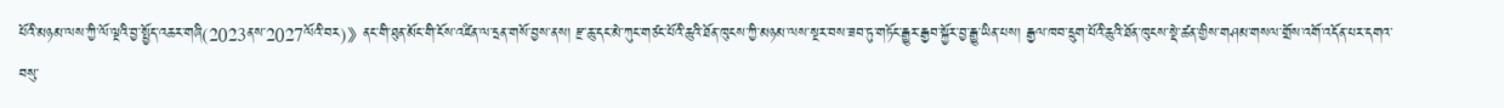པོའི་མཉམ་ལས་ཀྱི་ལོ་ལྔའི་བྱ་སྤྱོད་འཆར་གཞི(2023ནས་2027ལོའི་བར)》ནང་གི་ཐུན་མོང་གི་ངོས་འཛིན་ལ་དྲན་གསོ་བྱས་ནས། རྫ་ཆུ་དང་མེ་ཀུང་གཙང་པོའི་ཆུའི་ཐོན་ཁུངས་ཀྱི་མཉམ་ལས་སྔར་བས་ཟབ་ཏུ་གཏོང་རྒྱུར་རྒྱབ་སྐྱོར་བྱ་རྒྱུ་ཡིན་པས། རྒྱལ་ཁབ་དྲུག་པོའི་ཆུའི་ཐོན་ཁུངས་སྡེ་ཚན་གྱིས་གཤམ་གསལ་གྲོས་འགོ་འདོན་པར་དགའ་བསུ་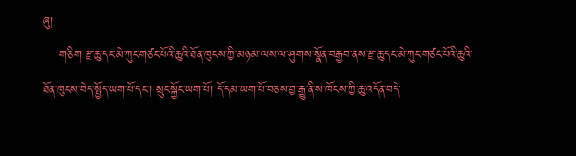ཞུ།
    གཅིག རྫ་ཆུ་དང་མེ་ཀུང་གཙང་པོའི་ཆུའི་ཐོན་ཁུངས་ཀྱི་མཉམ་ལས་ལ་ཤུགས་སྣོན་བརྒྱབ་ནས་རྫ་ཆུ་དང་མེ་ཀུང་གཙང་པོའི་ཆུའི་ཐོན་ཁུངས་བེད་སྤྱོད་ཡག་པོ་དང་། སྲུང་སྐྱོང་ཡག་པོ། དོ་དམ་ཡག་པོ་བཅས་བྱ་རྒྱུ་ནི་ས་ཁོངས་ཀྱི་ཆུ་འདོན་བདེ་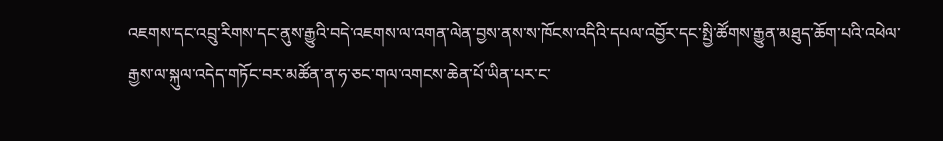འཇགས་དང་འབྲུ་རིགས་དང་ནུས་རྒྱུའི་བདེ་འཇགས་ལ་འགན་ལེན་བྱས་ནས་ས་ཁོངས་འདིའི་དཔལ་འབྱོར་དང་སྤྱི་ཚོགས་རྒྱུན་མཐུད་ཆོག་པའི་འཕེལ་རྒྱས་ལ་སྐུལ་འདེད་གཏོང་བར་མཚོན་ན་ཧ་ཅང་གལ་འགངས་ཆེན་པོ་ཡིན་པར་ང་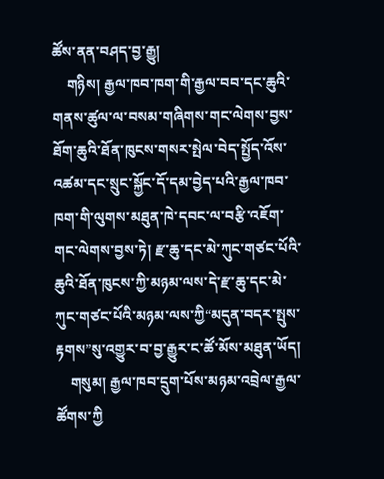ཚོས་ནན་བཤད་བྱ་རྒྱུ།
    གཉིས། རྒྱལ་ཁབ་ཁག་གི་རྒྱལ་བབ་དང་ཆུའི་གནས་ཚུལ་ལ་བསམ་གཞིགས་གང་ལེགས་བྱས་ཐོག་ཆུའི་ཐོན་ཁུངས་གསར་སྤེལ་བེད་སྤྱོད་འོས་འཚམ་དང་སྲུང་སྐྱོང་དོ་དམ་བྱེད་པའི་རྒྱལ་ཁབ་ཁག་གི་ལུགས་མཐུན་ཁེ་དབང་ལ་བརྩི་འཇོག་གང་ལེགས་བྱས་ཏེ། རྫ་ཆུ་དང་མེ་ཀུང་གཙང་པོའི་ཆུའི་ཐོན་ཁུངས་ཀྱི་མཉམ་ལས་དེ་རྫ་ཆུ་དང་མེ་ཀུང་གཙང་པོའི་མཉམ་ལས་ཀྱི“མདུན་བདར་སྤུས་རྟགས”སུ་འགྱུར་བ་བྱ་རྒྱུར་ང་ཚོ་མོས་མཐུན་ཡོད།
    གསུམ། རྒྱལ་ཁབ་དྲུག་པོས་མཉམ་འབྲེལ་རྒྱལ་ཚོགས་ཀྱི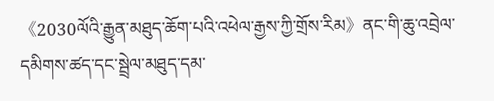《2030ལོའི་རྒྱུན་མཐུད་ཆོག་པའི་འཕེལ་རྒྱས་ཀྱི་གྲོས་རིམ》ནང་གི་ཆུ་འབྲེལ་དམིགས་ཚད་དང་སྦྲེལ་མཐུད་དམ་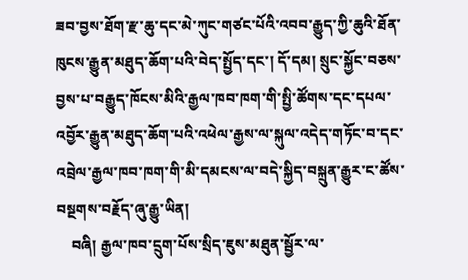ཟབ་བྱས་ཐོག་རྫ་ཆུ་དང་མེ་ཀུང་གཙང་པོའི་འབབ་རྒྱུད་ཀྱི་ཆུའི་ཐོན་ཁུངས་རྒྱུན་མཐུད་ཆོག་པའི་བེད་སྤྱོད་དང་། དོ་དམ། སྲུང་སྐྱོང་བཅས་བྱས་པ་བརྒྱུད་ཁོངས་མིའི་རྒྱལ་ཁབ་ཁག་གི་སྤྱི་ཚོགས་དང་དཔལ་འབྱོར་རྒྱུན་མཐུད་ཆོག་པའི་འཕེལ་རྒྱས་ལ་སྐུལ་འདེད་གཏོང་བ་དང་འབྲེལ་རྒྱལ་ཁབ་ཁག་གི་མི་དམངས་ལ་བདེ་སྐྱིད་བསྐྲུན་རྒྱུར་ང་ཚོས་བསྔགས་བརྗོད་ཞུ་རྒྱུ་ཡིན།
    བཞི། རྒྱལ་ཁབ་དྲུག་པོས་སྲིད་ཇུས་མཐུན་སྦྱོར་ལ་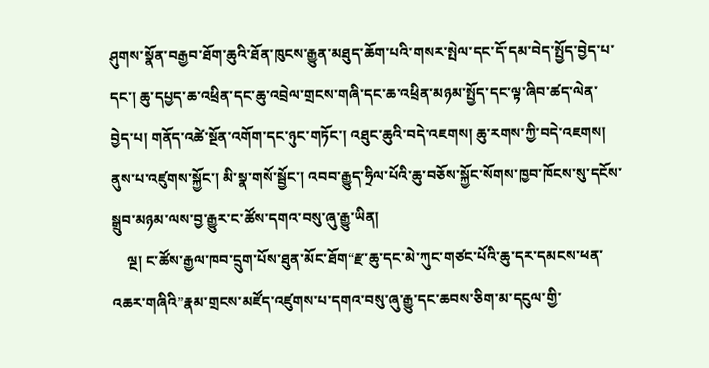ཤུགས་སྣོན་བརྒྱབ་ཐོག་ཆུའི་ཐོན་ཁུངས་རྒྱུན་མཐུད་ཆོག་པའི་གསར་སྤེལ་དང་དོ་དམ་བེད་སྤྱོད་བྱེད་པ་དང་། ཆུ་དཔྱད་ཆ་འཕྲིན་དང་ཆུ་འབྲེལ་གྲངས་གཞི་དང་ཆ་འཕྲིན་མཉམ་སྤྱོད་དང་ལྟ་ཞིབ་ཚད་ལེན་བྱེད་པ། གནོད་འཚེ་སྔོན་འགོག་དང་ཉུང་གཏོང་། འཐུང་ཆུའི་བདེ་འཇགས། ཆུ་རགས་ཀྱི་བདེ་འཇགས། ནུས་པ་འཛུགས་སྐྱོང་། མི་སྣ་གསོ་སྦྱོང་། འབབ་རྒྱུད་ཧྲིལ་པོའི་ཆུ་བཅོས་སྐྱོང་སོགས་ཁྱབ་ཁོངས་སུ་དངོས་སྒྲུབ་མཉམ་ལས་བྱ་རྒྱུར་ང་ཚོས་དགའ་བསུ་ཞུ་རྒྱུ་ཡིན།
    ལྔ། ང་ཚོས་རྒྱལ་ཁབ་དྲུག་པོས་ཐུན་མོང་ཐོག“རྫ་ཆུ་དང་མེ་ཀུང་གཙང་པོའི་ཆུ་དར་དམངས་ཕན་འཆར་གཞིའི”རྣམ་གྲངས་མཛོད་འཛུགས་པ་དགའ་བསུ་ཞུ་རྒྱུ་དང་ཆབས་ཅིག་མ་དངུལ་གྱི་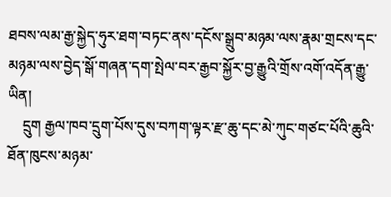ཐབས་ལམ་རྒྱ་སྐྱེད་ཧུར་ཐག་བཏང་ནས་དངོས་སྒྲུབ་མཉམ་ལས་རྣམ་གྲངས་དང་མཉམ་ལས་བྱེད་སྒོ་གཞན་དག་སྤེལ་བར་རྒྱབ་སྐྱོར་བྱ་རྒྱུའི་གྲོས་འགོ་འདོན་རྒྱུ་ཡིན།
    དྲུག རྒྱལ་ཁབ་དྲུག་པོས་དུས་བཀག་ལྟར་རྫ་ཆུ་དང་མེ་ཀུང་གཙང་པོའི་ཆུའི་ཐོན་ཁུངས་མཉམ་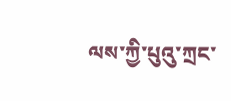ལས་ཀྱི་པུའུ་ཀྲང་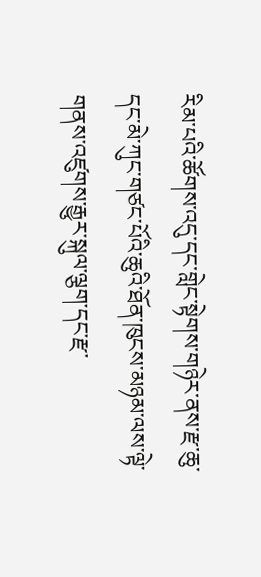རིམ་པའི་ཚོགས་འདུ་དང་གླེང་སྟེགས་གཉེར་ནས་རྫ་ཆུ་དང་མེ་ཀུང་གཙང་པོའི་ཆུའི་ཐོན་ཁུངས་མཉམ་ལས་ལྟེ་གནས་འཛུགས་རྒྱུར་སྐུལ་ལྕག་དང་རྫ་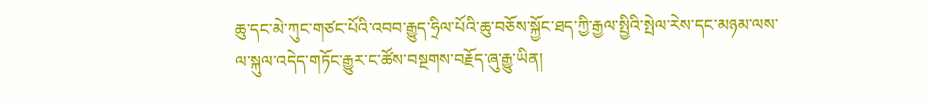ཆུ་དང་མེ་ཀུང་གཙང་པོའི་འབབ་རྒྱུད་ཧྲིལ་པོའི་ཆུ་བཅོས་སྐྱོང་ཐད་ཀྱི་རྒྱལ་སྤྱིའི་སྤེལ་རེས་དང་མཉམ་ལས་ལ་སྐུལ་འདེད་གཏོང་རྒྱུར་ང་ཚོས་བསྔགས་བརྗོད་ཞུ་རྒྱུ་ཡིན།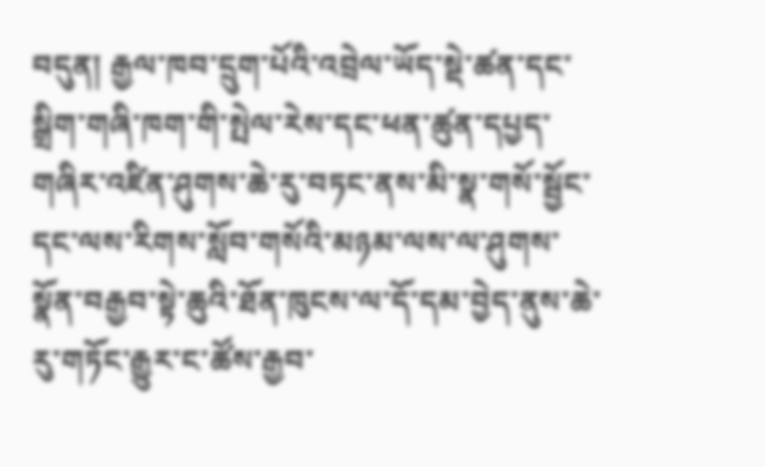བདུན། རྒྱལ་ཁབ་དྲུག་པོའི་འབྲེལ་ཡོད་སྡེ་ཚན་དང་སྒྲིག་གཞི་ཁག་གི་སྤེལ་རེས་དང་ཕན་ཚུན་དཔྱད་གཞིར་འཛིན་ཤུགས་ཆེ་རུ་བཏང་ནས་མི་སྣ་གསོ་སྦྱོང་དང་ལས་རིགས་སློབ་གསོའི་མཉམ་ལས་ལ་ཤུགས་སྣོན་བརྒྱབ་སྟེ་ཆུའི་ཐོན་ཁུངས་ལ་དོ་དམ་བྱེད་ནུས་ཆེ་རུ་གཏོང་རྒྱུར་ང་ཚོས་རྒྱབ་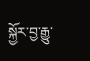སྐྱོར་བྱ་རྒྱུ་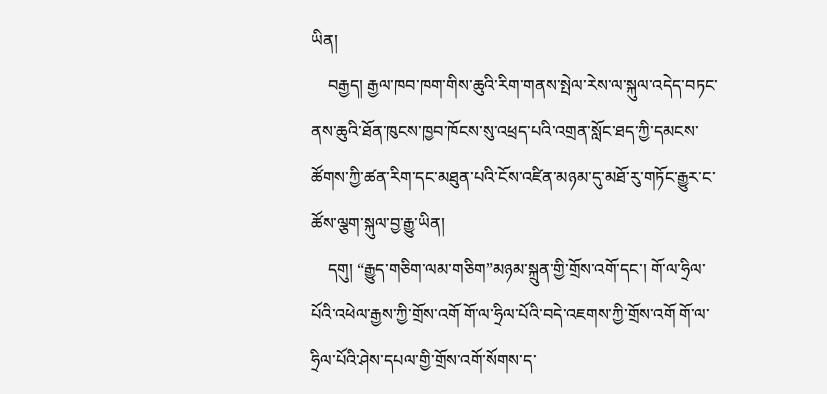ཡིན།
    བརྒྱད། རྒྱལ་ཁབ་ཁག་གིས་ཆུའི་རིག་གནས་སྤེལ་རེས་ལ་སྐུལ་འདེད་བཏང་ནས་ཆུའི་ཐོན་ཁུངས་ཁྱབ་ཁོངས་སུ་འཕྲད་པའི་འགྲན་སློང་ཐད་ཀྱི་དམངས་ཚོགས་ཀྱི་ཚན་རིག་དང་མཐུན་པའི་ངོས་འཛིན་མཉམ་དུ་མཐོ་རུ་གཏོང་རྒྱུར་ང་ཚོས་ལྕག་སྐུལ་བྱ་རྒྱུ་ཡིན།
    དགུ། “རྒྱུད་གཅིག་ལམ་གཅིག”མཉམ་སྐྲུན་གྱི་གྲོས་འགོ་དང་། གོ་ལ་ཧྲིལ་པོའི་འཕེལ་རྒྱས་ཀྱི་གྲོས་འགོ གོ་ལ་ཧྲིལ་པོའི་བདེ་འཇགས་ཀྱི་གྲོས་འགོ གོ་ལ་ཧྲིལ་པོའི་ཤེས་དཔལ་གྱི་གྲོས་འགོ་སོགས་ད་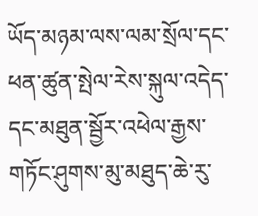ཡོད་མཉམ་ལས་ལམ་སྲོལ་དང་ཕན་ཚུན་སྤེལ་རེས་སྐུལ་འདེད་དང་མཐུན་སྦྱོར་འཕེལ་རྒྱས་གཏོང་ཤུགས་མུ་མཐུད་ཆེ་རུ་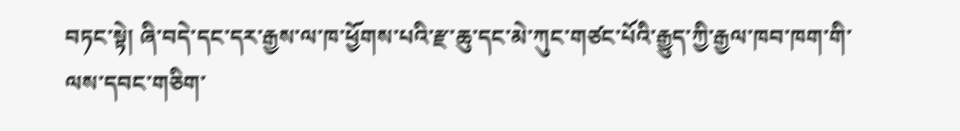བཏང་སྟེ། ཞི་བདེ་དང་དར་རྒྱས་ལ་ཁ་ཕྱོགས་པའི་རྫ་ཆུ་དང་མེ་ཀུང་གཙང་པོའི་རྒྱུད་ཀྱི་རྒྱལ་ཁབ་ཁག་གི་ལས་དབང་གཅིག་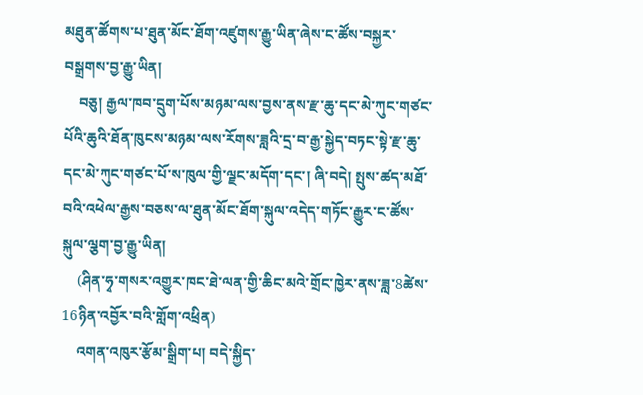མཐུན་ཚོགས་པ་ཐུན་མོང་ཐོག་འཛུགས་རྒྱུ་ཡིན་ཞེས་ང་ཚོས་བསྐྱར་བསྒྲགས་བྱ་རྒྱུ་ཡིན།
    བཅུ། རྒྱལ་ཁབ་དྲུག་པོས་མཉམ་ལས་བྱས་ནས་རྫ་ཆུ་དང་མེ་ཀུང་གཙང་པོའི་ཆུའི་ཐོན་ཁུངས་མཉམ་ལས་རོགས་ཟླའི་དྲ་བ་རྒྱ་སྐྱེད་བཏང་སྟེ་རྫ་ཆུ་དང་མེ་ཀུང་གཙང་པོ་ས་ཁུལ་གྱི་ལྗང་མདོག་དང་། ཞི་བདེ། སྤུས་ཚད་མཐོ་བའི་འཕེལ་རྒྱས་བཅས་ལ་ཐུན་མོང་ཐོག་སྐུལ་འདེད་གཏོང་རྒྱུར་ང་ཚོས་སྐུལ་ལྕག་བྱ་རྒྱུ་ཡིན།
    (ཤིན་ཧྭ་གསར་འགྱུར་ཁང་ཐེ་ལན་གྱི་ཆིང་མའེ་གྲོང་ཁྱེར་ནས་ཟླ་8ཚེས་16ཉིན་འབྱོར་བའི་གློག་འཕྲིན)
    འགན་འཁུར་རྩོམ་སྒྲིག་པ། བདེ་སྐྱིད་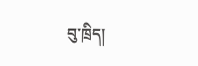བུ་ཁྲིད།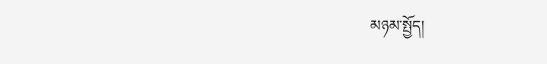མཉམ་སྤྱོད།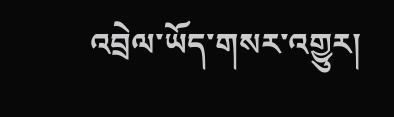འབྲེལ་ཡོད་གསར་འགྱུར།